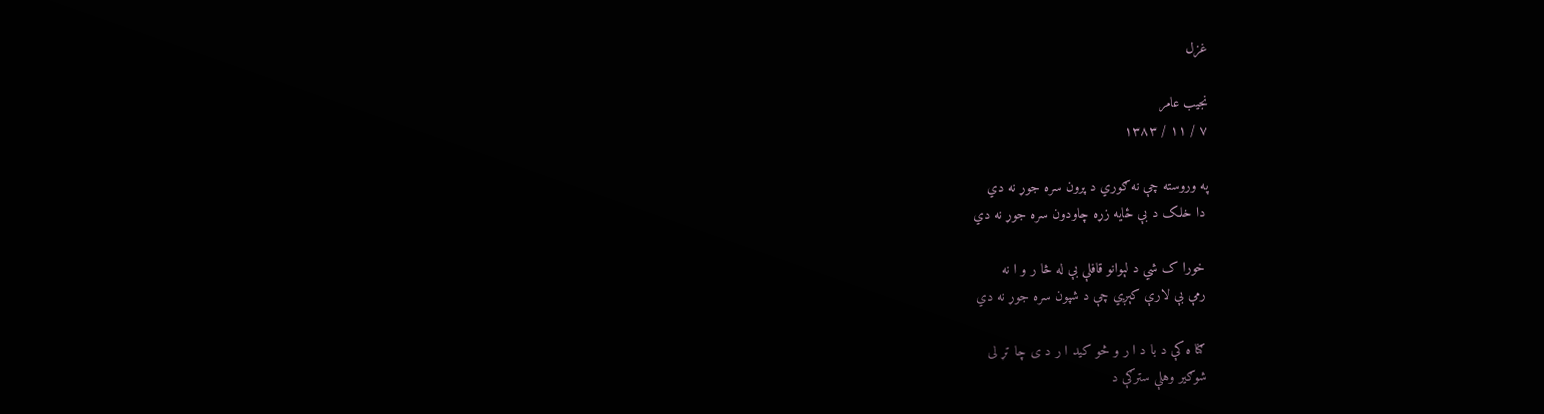غزل

نجيب عامر
٧ / ١١ / ١٣٨٣

په وروسته چې نه ګوري د پرون سره جوړ نه دي
 دا خلک د بې ځايه زړه چاودون سره جوړ نه دي

 خورا ک شي د لېوانو قافلې بې له څا ر و ا نه
 رمې بې لارې کېږي چې د شپون سره جوړ نه دي

 ګنا ه کې د با د ا ر و څو کيد ا ر د ی چا تړ لی
 شوګير وهلې سترګې د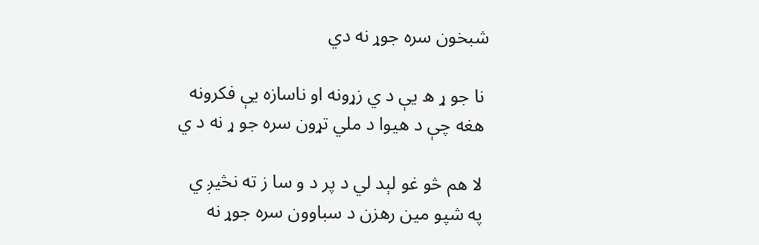شبخون سره جوړ نه دي

 نا جو ړ ه يې د ي زړونه او ناسازه يې فکرونه
 هغه چې د هيوا د ملي تړون سره جو ړ نه د ي

 لا هم څو غو لېد لي د پر د و سا ز ته نڅيږ ي
 په شپو مين رهزن د سباوون سره جوړ نه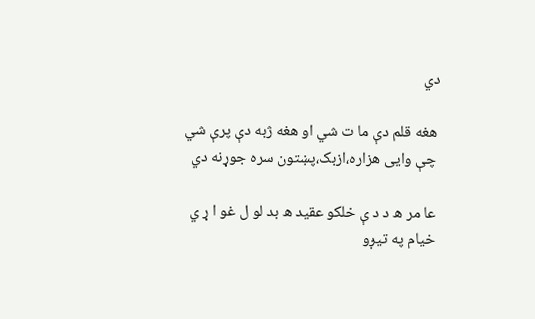دي

 هغه قلم دې ما ت شي او هغه ژبه دې پرې شي
 چې وايی هزاره،ازبک،پښتون سره جوړنه دي

 عا مر ه د د ې خلکو عقيد ه بد لو ل غو ا ړ ي
 خيام په تيږو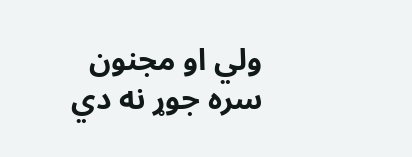ولي او مجنون سره جوړ نه دي